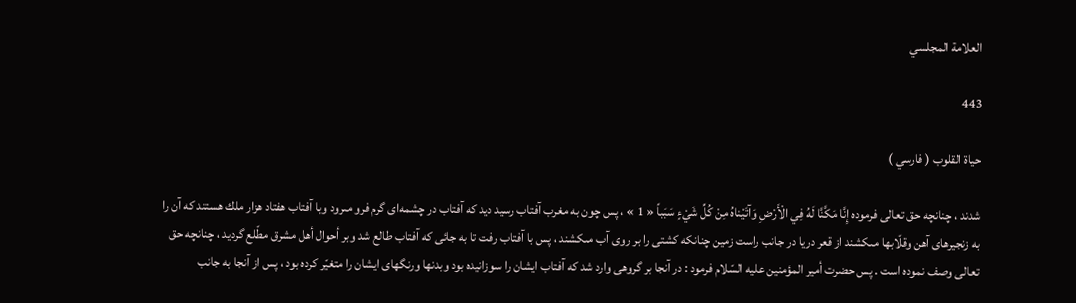العلامة المجلسي

443

حياة القلوب ( فارسي )

شدند ، چنانچه حق تعالى فرموده إِنَّا مَكَّنَّا لَهُ فِي الْأَرْضِ وَآتَيْناهُ مِنْ كُلِّ شَيْءٍ سَبَباً « 1 » ، پس چون به مغرب آفتاب رسيد ديد كه آفتاب در چشمه‌اى گرم فرو مىرود وبا آفتاب هفتاد هزار ملك هستند كه آن را به زنجيرهاى آهن وقلّابها مىكشند از قعر دريا در جانب راست زمين چنانكه كشتى را بر روى آب مىكشند ، پس با آفتاب رفت تا به جائى كه آفتاب طالع شد وبر أحوال أهل مشرق مطّلع گرديد ، چنانچه حق تعالى وصف نموده است . پس حضرت أمير المؤمنين عليه السّلام فرمود : در آنجا بر گروهى وارد شد كه آفتاب ايشان را سوزانيده بود وبدنها ورنگهاى ايشان را متغيّر كرده بود ، پس از آنجا به جانب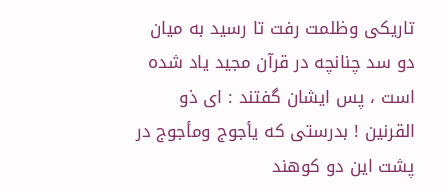تاريكى وظلمت رفت تا رسيد به ميان دو سد چنانچه در قرآن مجيد ياد شده است ، پس ايشان گفتند : اى ذو القرنين ! بدرستى كه يأجوج ومأجوج در پشت اين دو كوهند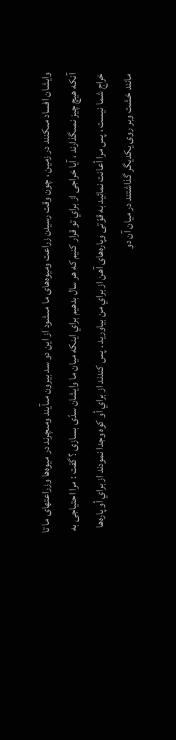وايشان افساد مىكنند در زمين ، چون وقت رسيدن زراعت وميوه‌هاى ما مىشود از اين دو سد بيرون مىآيند ومىچرند در ميوه‌ها وزراعتهاى ما تا آنكه هيچ چيز نمىگذارند ، آيا خراجى از براي تو قرار كنيم كه هر سال بدهيم براي اينكه ميان ما وايشان سدّى بسازى ؟ گفت : مرا احتياجى به خراج شما نيست ، پس مرا أعانت نمائيد به قوّتى وپاره‌هاى آهن از براي من بياوريد . پس كندند از براي أو كوه وجدا نمودند از براي أو پاره‌ها مانند خشت وبر روى يكديگر گذاشتند در ميان آن دو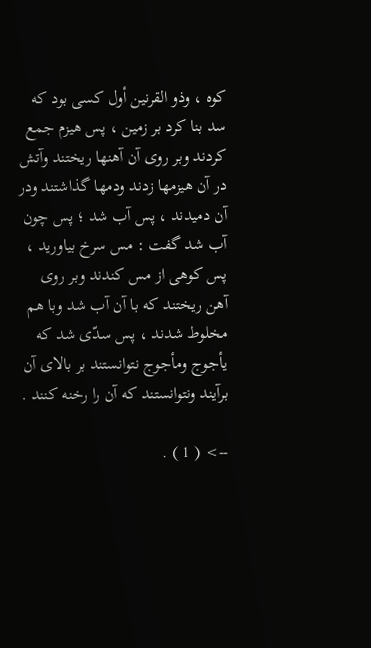كوه ، وذو القرنين أول كسى بود كه سد بنا كرد بر زمين ، پس هيزم جمع كردند وبر روى آن آهنها ريختند وآتش در آن هيزمها زدند ودمها گذاشتند ودر آن دميدند ، پس آب شد ؛ پس چون آب شد گفت : مس سرخ بياوريد ، پس كوهى از مس كندند وبر روى آهن ريختند كه با آن آب شد وبا هم مخلوط شدند ، پس سدّى شد كه يأجوج ومأجوج نتوانستند بر بالاى آن برآيند ونتوانستند كه آن را رخنه كنند .

--> ( 1 ) .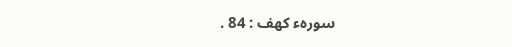سورهء كهف : 84 .